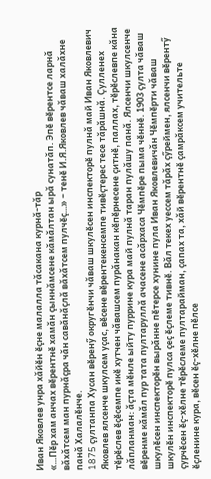Иван Яковлев унра хăйӗн ӗçне малалла тăсакана курнă-тăр
«…Пӗр хам анчах вӗрентнӗ хамăн çыннăмсене кăмăлтан ырă сунатăп. Эпӗ вӗрентсе ларнă вăхăтсем ман пурнăçра чăн савăнăçлă вăхăтсем пулчӗç…» – тенӗ И.Я.Яковлев чăваш халăхне панă Халалӗнче.
1875 çултанпа Хусан вӗренӳ округӗнчи чăваш шкулӗсен инспекторӗ пулнă май Иван Яковлевич Яковлев ялсенче шкулсем уçас, вӗсене вӗрентекенсемпе тивӗçтерес тесе тăрăшнă. Çулленех тӗрӗслев ӗçӗсемпе икӗ хутчен чăвашсем пурăнакан кӗпӗрнесене çитнӗ, паллах, тӗрӗслевпе кăна лăпланман: ăçта мӗнле ыйту пуррине кура май пулнă таран пулăшу панă. Ялсенчи шкулсенче вӗренме кăмăл пур тата пултаруллă ачасене асăрхаса Чӗмпӗре пыма чӗннӗ. 1903 çулта чăваш шкулӗсен инспекторӗн вырăнне пӗтерсе хунине пула Иван Яковлевичăн Чӗмпӗрти чăваш шкулӗн инспекторӗ пулса çеç ӗçлеме тивнӗ. Вăл текех уессем тăрăх çӳреймен, ялсенчи вӗрентӳ çурчӗсен ӗç-хӗлне тӗрӗслеме пултарайман, çапах та, хăй вӗрентнӗ çамрăксем учительте ӗçленине кура, вӗсен ӗç-хӗлне пӗлсе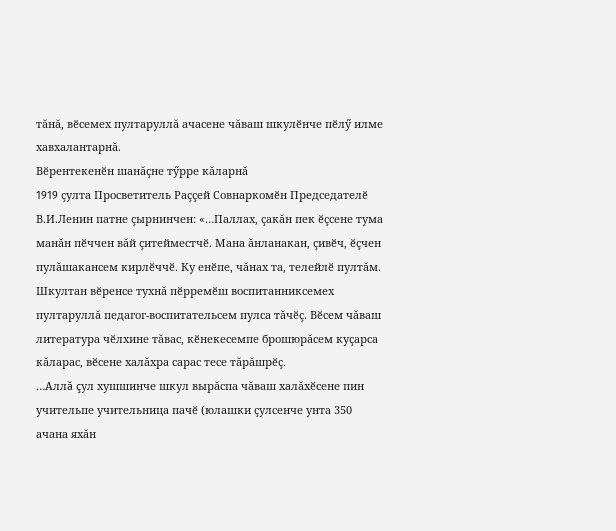тăнă, вӗсемех пултаруллă ачасене чăваш шкулӗнче пӗлӳ илме хавхалантарнă.
Вӗрентекенӗн шанăçне тӳрре кăларнă
1919 çулта Просветитель Раççей Совнаркомӗн Председателӗ В.И.Ленин патне çырнинчен: «…Паллах, çакăн пек ӗçсене тума манăн пӗччен вăй çитейместчӗ. Мана ăнланакан, çивӗч, ӗçчен пулăшакансем кирлӗччӗ. Ку енӗпе, чăнах та, телейлӗ пултăм. Шкултан вӗренсе тухнă пӗрремӗш воспитанниксемех пултаруллă педагог-воспитательсем пулса тăчӗç. Вӗсем чăваш литература чӗлхине тăвас, кӗнекесемпе брошюрăсем куçарса кăларас, вӗсене халăхра сарас тесе тăрăшрӗç.
…Аллă çул хушшинче шкул вырăспа чăваш халăхӗсене пин учительпе учительница пачӗ (юлашки çулсенче унта 350 ачана яхăн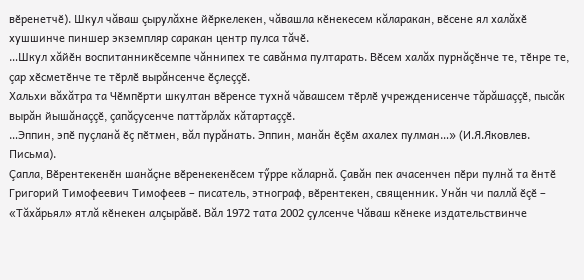вӗренетчӗ). Шкул чăваш çырулăхне йӗркелекен, чăвашла кӗнекесем кăларакан, вӗсене ял халăхӗ хушшинче пиншер экземпляр саракан центр пулса тăчӗ.
…Шкул хăйӗн воспитанникӗсемпе чăннипех те савăнма пултарать. Вӗсем халăх пурнăçӗнче те, тӗнре те, çар хӗсметӗнче те тӗрлӗ вырăнсенче ӗçлеççӗ.
Хальхи вăхăтра та Чӗмпӗрти шкултан вӗренсе тухнă чăвашсем тӗрлӗ учрежденисенче тăрăшаççӗ, пысăк вырăн йышăнаççӗ, çапăçусенче паттăрлăх кăтартаççӗ.
…Эппин, эпӗ пуçланă ӗç пӗтмен, вăл пурăнать. Эппин, манăн ӗçӗм ахалех пулман…» (И.Я.Яковлев. Письма).
Çапла, Вӗрентекенӗн шанăçне вӗренекенӗсем тӳрре кăларнă. Çавăн пек ачасенчен пӗри пулнă та ӗнтӗ Григорий Тимофеевич Тимофеев – писатель, этнограф, вӗрентекен, священник. Унăн чи паллă ӗçӗ – «Тăхăрьял» ятлă кӗнекен алçырăвӗ. Вăл 1972 тата 2002 çулсенче Чăваш кӗнеке издательствинче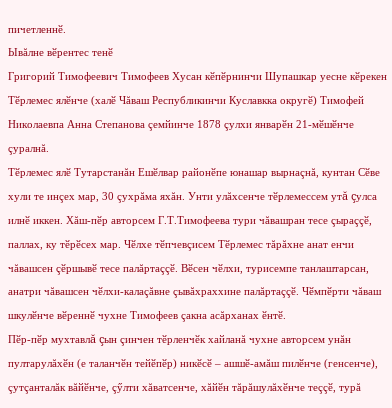пичетленнӗ.
Ывăлне вӗрентес тенӗ
Григорий Тимофеевич Тимофеев Хусан кӗпӗрнинчи Шупашкар уесне кӗрекен Тӗрлемес ялӗнче (халӗ Чăваш Республикинчи Куславкка округӗ) Тимофей Николаевпа Анна Степанова çемйинче 1878 çулхи январӗн 21-мӗшӗнче çуралнă.
Тӗрлемес ялӗ Тутарстанăн Ешӗлвар районӗпе юнашар вырнаçнă, кунтан Сӗве хули те инçех мар, 30 çухрăма яхăн. Унти улăхсенче тӗрлемессем утă çулса илнӗ иккен. Хăш-пӗр авторсем Г.Т.Тимофеева тури чăвашран тесе çыраççӗ, паллах, ку тӗрӗсех мар. Чӗлхе тӗпчевçисем Тӗрлемес тăрăхне анат енчи чăвашсен çӗршывӗ тесе палăртаççӗ. Вӗсен чӗлхи, турисемпе танлаштарсан, анатри чăвашсен чӗлхи-калаçăвне çывăхраххине палăртаççӗ. Чӗмпӗрти чăваш шкулӗнче вӗреннӗ чухне Тимофеев çакна асăрханах ӗнтӗ.
Пӗр-пӗр мухтавлă çын çинчен тӗрленчӗк хайланă чухне авторсем унăн пултарулăхӗн (е таланчӗн тейӗпӗр) никӗсӗ – ашшӗ-амăш пилӗнче (генсенче), çутçанталăк вăйӗнче, çӳлти хăватсенче, хăйӗн тăрăшулăхӗнче теççӗ, турă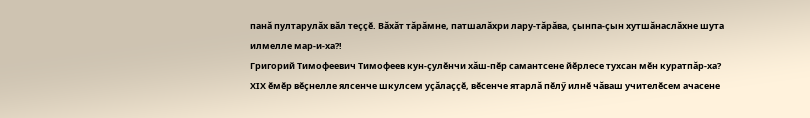панă пултарулăх вăл теççӗ. Вăхăт тăрăмне, патшалăхри лару-тăрăва, çынпа-çын хутшăнаслăхне шута илмелле мар-и-ха?!
Григорий Тимофеевич Тимофеев кун-çулӗнчи хăш-пӗр самантсене йӗрлесе тухсан мӗн куратпăр-ха? ХIХ ӗмӗр вӗçнелле ялсенче шкулсем уçăлаççӗ, вӗсенче ятарлă пӗлӳ илнӗ чăваш учителӗсем ачасене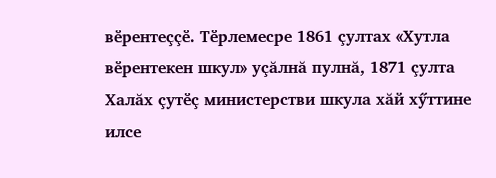вӗрентеççӗ. Тӗрлемесре 1861 çултах «Хутла вӗрентекен шкул» уçăлнă пулнă, 1871 çулта Халăх çутӗç министерстви шкула хăй хӳттине илсе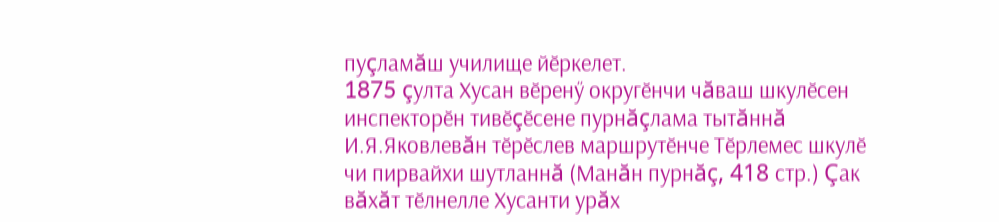пуçламăш училище йӗркелет.
1875 çулта Хусан вӗренӳ округӗнчи чăваш шкулӗсен инспекторӗн тивӗçӗсене пурнăçлама тытăннă И.Я.Яковлевăн тӗрӗслев маршрутӗнче Тӗрлемес шкулӗ чи пирвайхи шутланнă (Манăн пурнăç, 418 стр.) Çак вăхăт тӗлнелле Хусанти урăх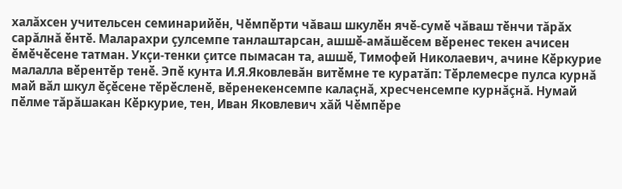халăхсен учительсен семинарийӗн, Чӗмпӗрти чăваш шкулӗн ячӗ-сумӗ чăваш тӗнчи тăрăх сарăлнă ӗнтӗ. Маларахри çулсемпе танлаштарсан, ашшӗ-амăшӗсем вӗренес текен ачисен ӗмӗчӗсене татман. Укçи-тенки çитсе пымасан та, ашшӗ, Тимофей Николаевич, ачине Кӗркурие малалла вӗрентӗр тенӗ. Эпӗ кунта И.Я.Яковлевăн витӗмне те куратăп: Тӗрлемесре пулса курнă май вăл шкул ӗçӗсене тӗрӗсленӗ, вӗренекенсемпе калаçнă, хресченсемпе курнăçнă. Нумай пӗлме тăрăшакан Кӗркурие, тен, Иван Яковлевич хăй Чӗмпӗре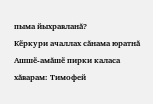пыма йыхравланă?
Кӗркури ачаллах сăнама юратнă
Ашшӗ-амăшӗ пирки каласа хăварам: Тимофей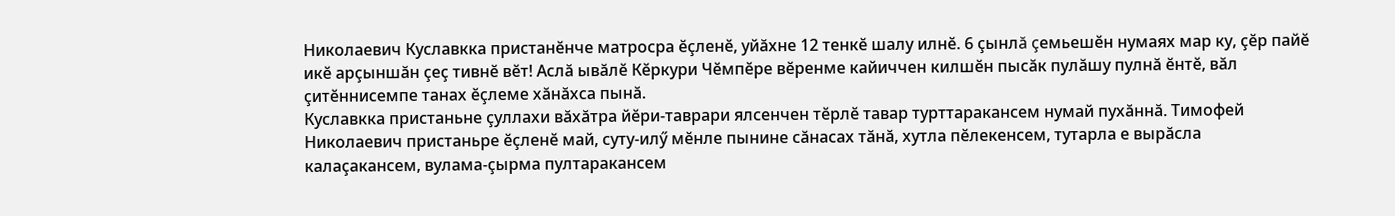Николаевич Куславкка пристанӗнче матросра ӗçленӗ, уйăхне 12 тенкӗ шалу илнӗ. 6 çынлă çемьешӗн нумаях мар ку, çӗр пайӗ икӗ арçыншăн çеç тивнӗ вӗт! Аслă ывăлӗ Кӗркури Чӗмпӗре вӗренме кайиччен килшӗн пысăк пулăшу пулнă ӗнтӗ, вăл çитӗннисемпе танах ӗçлеме хăнăхса пынă.
Куславкка пристаньне çуллахи вăхăтра йӗри-таврари ялсенчен тӗрлӗ тавар турттаракансем нумай пухăннă. Тимофей Николаевич пристаньре ӗçленӗ май, суту-илӳ мӗнле пынине сăнасах тăнă, хутла пӗлекенсем, тутарла е вырăсла калаçакансем, вулама-çырма пултаракансем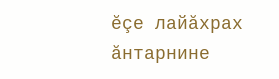ӗçе лайăхрах ăнтарнине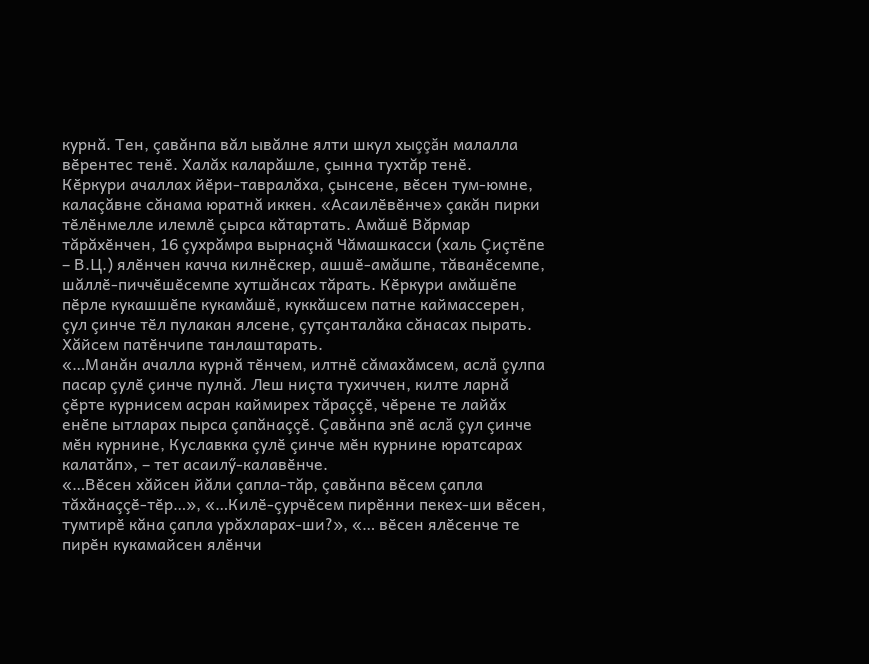курнă. Тен, çавăнпа вăл ывăлне ялти шкул хыççăн малалла вӗрентес тенӗ. Халăх каларăшле, çынна тухтăр тенӗ.
Кӗркури ачаллах йӗри-тавралăха, çынсене, вӗсен тум-юмне, калаçăвне сăнама юратнă иккен. «Асаилӗвӗнче» çакăн пирки тӗлӗнмелле илемлӗ çырса кăтартать. Амăшӗ Вăрмар тăрăхӗнчен, 16 çухрăмра вырнаçнă Чăмашкасси (халь Çиçтӗпе – В.Ц.) ялӗнчен качча килнӗскер, ашшӗ-амăшпе, тăванӗсемпе, шăллӗ-пиччӗшӗсемпе хутшăнсах тăрать. Кӗркури амăшӗпе пӗрле кукашшӗпе кукамăшӗ, куккăшсем патне каймассерен, çул çинче тӗл пулакан ялсене, çутçанталăка сăнасах пырать. Хăйсем патӗнчипе танлаштарать.
«…Манăн ачалла курнă тӗнчем, илтнӗ сăмахăмсем, аслă çулпа пасар çулӗ çинче пулнă. Леш ниçта тухиччен, килте ларнă çӗрте курнисем асран каймирех тăраççӗ, чӗрене те лайăх енӗпе ытларах пырса çапăнаççӗ. Çавăнпа эпӗ аслă çул çинче мӗн курнине, Куславкка çулӗ çинче мӗн курнине юратсарах калатăп», – тет асаилӳ-калавӗнче.
«…Вӗсен хăйсен йăли çапла-тăр, çавăнпа вӗсем çапла тăхăнаççӗ-тӗр…», «…Килӗ-çурчӗсем пирӗнни пекех-ши вӗсен, тумтирӗ кăна çапла урăхларах-ши?», «… вӗсен ялӗсенче те пирӗн кукамайсен ялӗнчи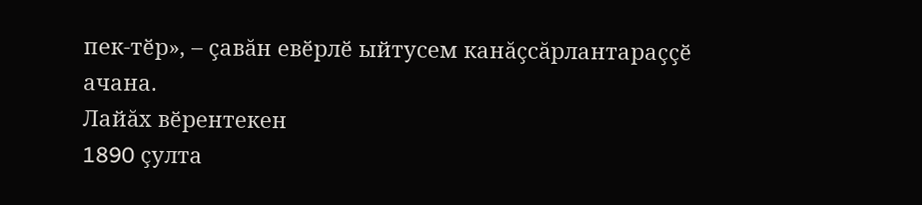пек-тӗр», – çавăн евӗрлӗ ыйтусем канăçсăрлантараççӗ ачана.
Лайăх вӗрентекен
1890 çулта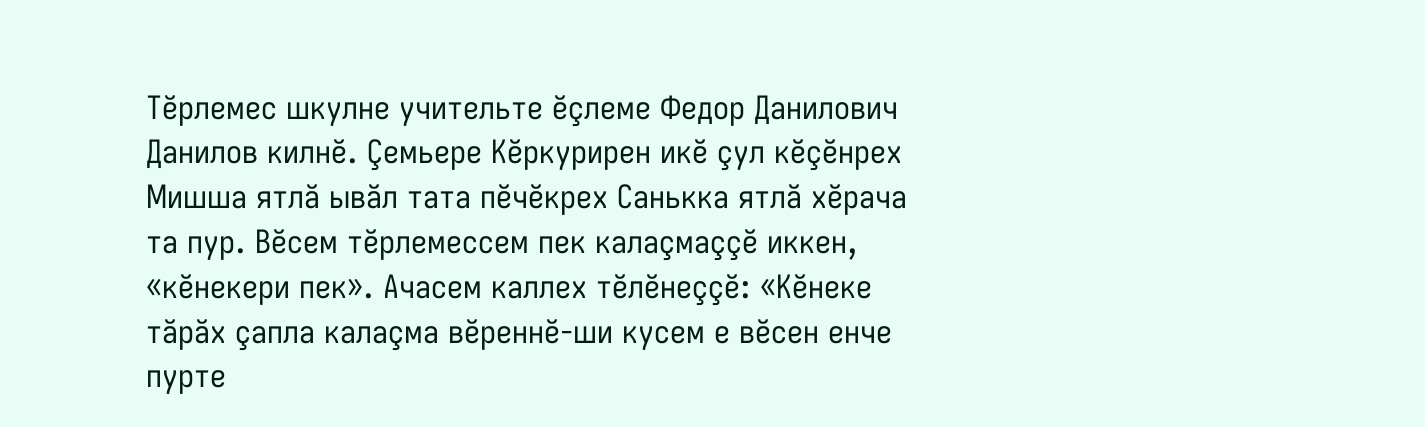Тӗрлемес шкулне учительте ӗçлеме Федор Данилович Данилов килнӗ. Çемьере Кӗркурирен икӗ çул кӗçӗнрех Мишша ятлă ывăл тата пӗчӗкрех Санькка ятлă хӗрача та пур. Вӗсем тӗрлемессем пек калаçмаççӗ иккен, «кӗнекери пек». Ачасем каллех тӗлӗнеççӗ: «Кӗнеке тăрăх çапла калаçма вӗреннӗ-ши кусем е вӗсен енче пурте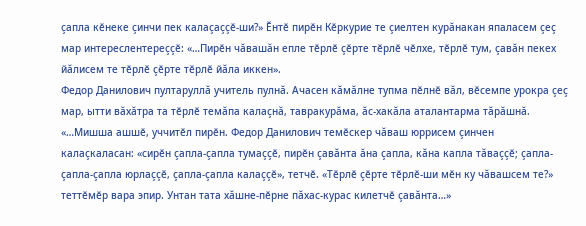çапла кӗнеке çинчи пек калаçаççӗ-ши?» Ӗнтӗ пирӗн Кӗркурие те çиелтен курăнакан япаласем çеç мар интереслентереççӗ: «…Пирӗн чăвашăн епле тӗрлӗ çӗрте тӗрлӗ чӗлхе, тӗрлӗ тум, çавăн пекех йăлисем те тӗрлӗ çӗрте тӗрлӗ йăла иккен».
Федор Данилович пултаруллă учитель пулнă. Ачасен кăмăлне тупма пӗлнӗ вăл, вӗсемпе урокра çеç мар, ытти вăхăтра та тӗрлӗ темăпа калаçнă, тавракурăма, ăс-хакăла аталантарма тăрăшнă. «…Мишша ашшӗ, уччитӗл пирӗн. Федор Данилович темӗскер чăваш юррисем çинчен калаçкаласан: «сирӗн çапла-çапла тумаççӗ, пирӗн çавăнта ăна çапла, кăна капла тăваççӗ; çапла-çапла-çапла юрлаççӗ, çапла-çапла калаççӗ», тетчӗ. «Тӗрлӗ çӗрте тӗрлӗ-ши мӗн ку чăвашсем те?» теттӗмӗр вара эпир. Унтан тата хăшне-пӗрне пăхас-курас килетчӗ çавăнта…»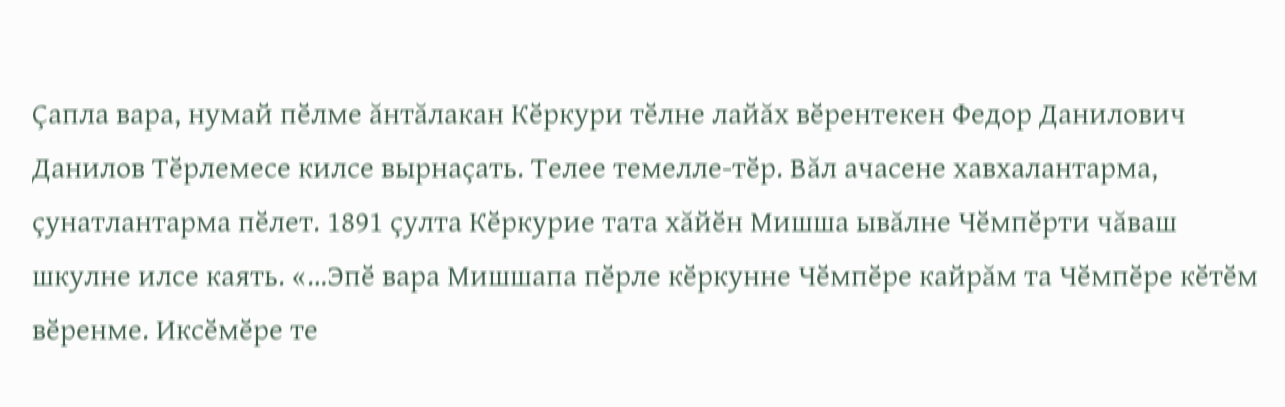Çапла вара, нумай пӗлме ăнтăлакан Кӗркури тӗлне лайăх вӗрентекен Федор Данилович Данилов Тӗрлемесе килсе вырнаçать. Телее темелле-тӗр. Вăл ачасене хавхалантарма, çунатлантарма пӗлет. 1891 çулта Кӗркурие тата хăйӗн Мишша ывăлне Чӗмпӗрти чăваш шкулне илсе каять. «…Эпӗ вара Мишшапа пӗрле кӗркунне Чӗмпӗре кайрăм та Чӗмпӗре кӗтӗм вӗренме. Иксӗмӗре те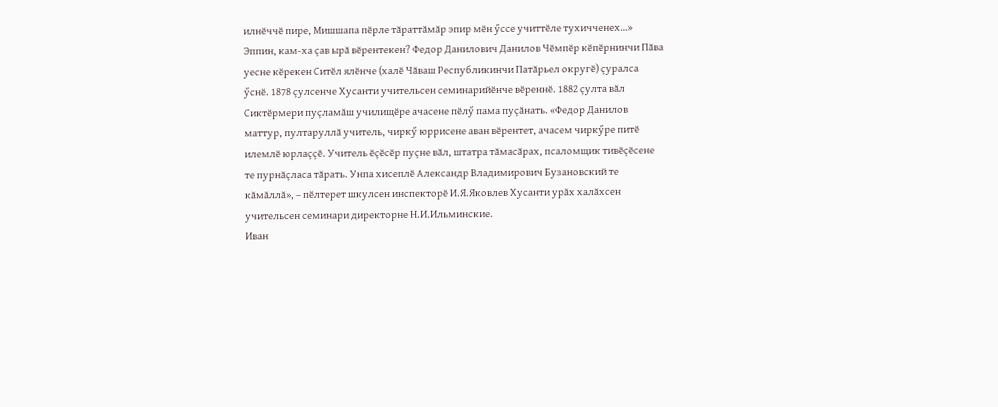илнӗччӗ пире, Мишшапа пӗрле тăраттăмăр эпир мӗн ӳссе учиттӗле тухичченех…»
Эппин, кам-ха çав ырă вӗрентекен? Федор Данилович Данилов Чӗмпӗр кӗпӗрнинчи Пăва уесне кӗрекен Ситӗл ялӗнче (халӗ Чăваш Республикинчи Патăрьел округӗ) çуралса ӳснӗ. 1878 çулсенче Хусанти учительсен семинарийӗнче вӗреннӗ. 1882 çулта вăл Сиктӗрмери пуçламăш училищӗре ачасене пӗлӳ пама пуçăнать. «Федор Данилов маттур, пултаруллă учитель, чиркӳ юррисене аван вӗрентет, ачасем чиркӳре питӗ илемлӗ юрлаççӗ. Учитель ӗçӗсӗр пуçне вăл, штатра тăмасăрах, псаломщик тивӗçӗсене те пурнăçласа тăрать. Унпа хисеплӗ Александр Владимирович Бузановский те кăмăллă», – пӗлтерет шкулсен инспекторӗ И.Я.Яковлев Хусанти урăх халăхсен учительсен семинари директорне Н.И.Ильминские.
Иван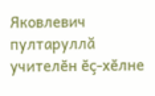Яковлевич пултаруллă учителӗн ӗç-хӗлне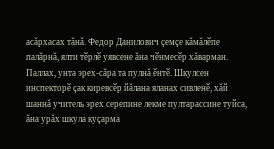асăрхасах тăнă. Федор Данилович çемçе кăмăлӗпе палăрнă, ялти тӗрлӗ уявсене ăна чӗнмесӗр хăварман. Паллах, унта эрех-сăра та пулнă ӗнтӗ. Шкулсен инспекторӗ çак киревсӗр йăлана яланах сивленӗ, хăй шаннă учитель эрех серепине лекме пултарассине туйса, ăна урăх шкула куçарма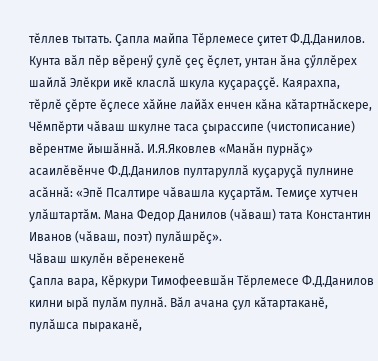тӗллев тытать. Çапла майпа Тӗрлемесе çитет Ф.Д.Данилов. Кунта вăл пӗр вӗренӳ çулӗ çеç ӗçлет, унтан ăна çӳллӗрех шайлă Элӗкри икӗ класлă шкула куçараççӗ. Каярахпа, тӗрлӗ çӗрте ӗçлесе хăйне лайăх енчен кăна кăтартнăскере, Чӗмпӗрти чăваш шкулне таса çырассипе (чистописание) вӗрентме йышăннă. И.Я.Яковлев «Манăн пурнăç» асаилӗвӗнче Ф.Д.Данилов пултаруллă куçаруçă пулнине асăннă: «Эпӗ Псалтире чăвашла куçартăм. Темиçе хутчен улăштартăм. Мана Федор Данилов (чăваш) тата Константин Иванов (чăваш, поэт) пулăшрӗç».
Чăваш шкулӗн вӗренекенӗ
Çапла вара, Кӗркури Тимофеевшăн Тӗрлемесе Ф.Д.Данилов килни ырă пулăм пулнă. Вăл ачана çул кăтартаканӗ, пулăшса пыраканӗ,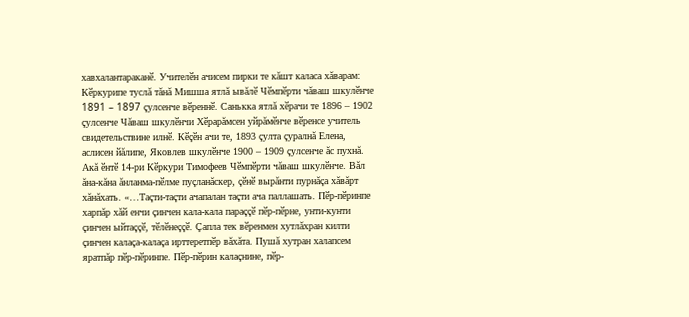хавхалантараканӗ. Учителӗн ачисем пирки те кăшт каласа хăварам: Кӗркурипе туслă тăнă Мишша ятлă ывăлӗ Чӗмпӗрти чăваш шкулӗнче 1891 – 1897 çулсенче вӗреннӗ. Санькка ятлă хӗрачи те 1896 – 1902 çулсенче Чăваш шкулӗнчи Хӗрарăмсен уйрăмӗнче вӗренсе учитель свидетельствине илнӗ. Кӗçӗн ачи те, 1893 çулта çуралнă Елена, аслисен йăлипе, Яковлев шкулӗнче 1900 – 1909 çулсенче ăс пухнă.
Акă ӗнтӗ 14-ри Кӗркури Тимофеев Чӗмпӗрти чăваш шкулӗнче. Вăл ăна-кăна ăнланма-пӗлме пуçланăскер, çӗнӗ вырăнти пурнăçа хăвăрт хăнăхать. «…Таçти-таçти ачапалан таçти ача паллашать. Пӗр-пӗринпе харпăр хăй енчи çинчен кала-кала параççӗ пӗр-пӗрне, унти-кунти çинчен ыйтаççӗ, тӗлӗнеççӗ. Çапла тек вӗренмен хутлăхран килти çинчен калаçа-калаçа ирттеретпӗр вăхăта. Пушă хутран халапсем яратпăр пӗр-пӗринпе. Пӗр-пӗрин калаçнине, пӗр-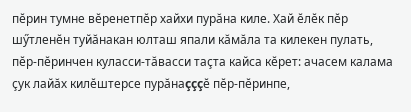пӗрин тумне вӗренетпӗр хайхи пурăна киле. Хай ӗлӗк пӗр шӳтленӗн туйăнакан юлташ япали кăмăла та килекен пулать, пӗр-пӗринчен куласси-тăвасси таçта кайса кӗрет: ачасем калама çук лайăх килӗштерсе пурăнаçççӗ пӗр-пӗринпе,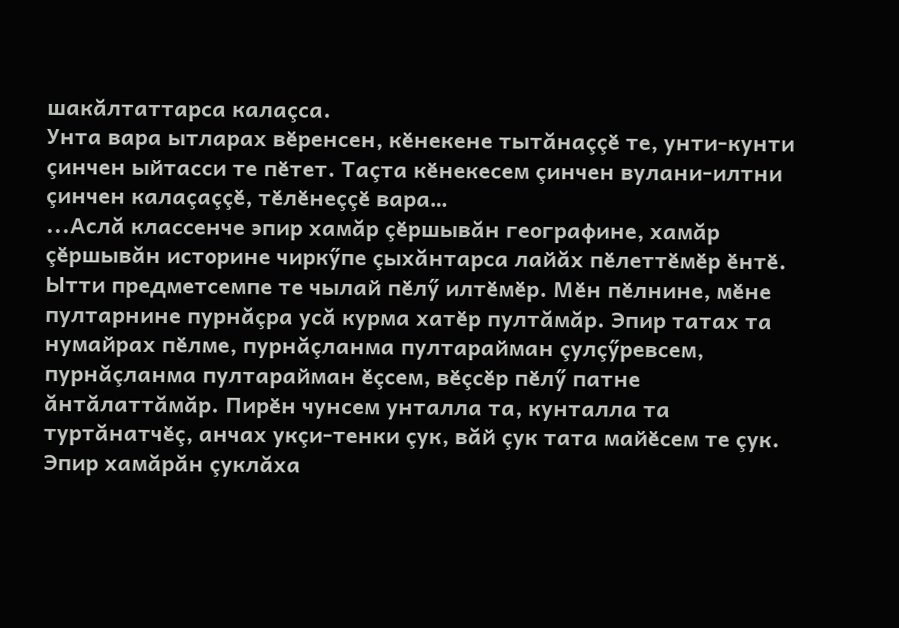шакăлтаттарса калаçса.
Унта вара ытларах вӗренсен, кӗнекене тытăнаççӗ те, унти-кунти çинчен ыйтасси те пӗтет. Таçта кӗнекесем çинчен вулани-илтни çинчен калаçаççӗ, тӗлӗнеççӗ вара…
...Аслă классенче эпир хамăр çӗршывăн географине, хамăр çӗршывăн историне чиркӳпе çыхăнтарса лайăх пӗлеттӗмӗр ӗнтӗ. Ытти предметсемпе те чылай пӗлӳ илтӗмӗр. Мӗн пӗлнине, мӗне пултарнине пурнăçра усă курма хатӗр пултăмăр. Эпир татах та нумайрах пӗлме, пурнăçланма пултарайман çулçӳревсем, пурнăçланма пултарайман ӗçсем, вӗçсӗр пӗлӳ патне ăнтăлаттăмăр. Пирӗн чунсем унталла та, кунталла та туртăнатчӗç, анчах укçи-тенки çук, вăй çук тата майӗсем те çук. Эпир хамăрăн çуклăха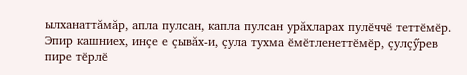ылханаттăмăр, апла пулсан, капла пулсан урăхларах пулӗччӗ теттӗмӗр. Эпир кашниех, инçе е çывăх-и, çула тухма ӗмӗтленеттӗмӗр, çулçӳрев пире тӗрлӗ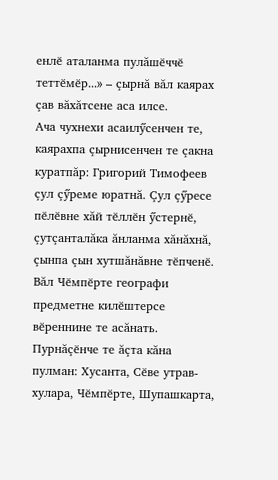енлӗ аталанма пулăшӗччӗ теттӗмӗр...» – çырнă вăл каярах çав вăхăтсене аса илсе.
Ача чухнехи асаилӳсенчен те, каярахпа çырнисенчен те çакна куратпăр: Григорий Тимофеев çул çӳреме юратнă. Çул çӳресе пӗлӗвне хăй тӗллӗн ӳстернӗ, çутçанталăка ăнланма хăнăхнă, çынпа çын хутшăнăвне тӗпченӗ. Вăл Чӗмпӗрте географи предметне килӗштерсе вӗреннине те асăнать. Пурнăçӗнче те ăçта кăна пулман: Хусанта, Сӗве утрав-хулара, Чӗмпӗрте, Шупашкарта,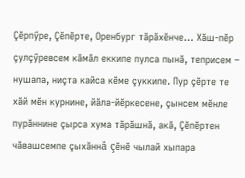Çӗрпӳре, Çӗпӗрте, Оренбург тăрăхӗнче… Хăш-пӗр çулçӳревсем кăмăл еккипе пулса пынă, теприсем – нушапа, ниçта кайса кӗме çуккипе. Пур çӗрте те хăй мӗн курнине, йăла-йӗркесене, çынсем мӗнле пурăннине çырса хума тăрăшнă, акă, Çӗпӗртен чăвашсемпе çыхăннă çӗнӗ чылай хыпара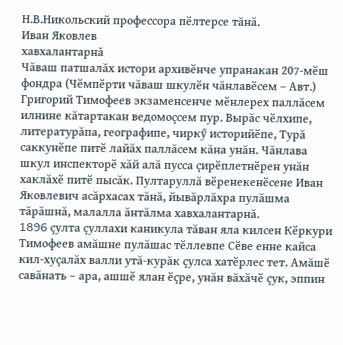Н.В.Никольский профессора пӗлтерсе тăнă.
Иван Яковлев
хавхалантарнă
Чăваш патшалăх истори архивӗнче упранакан 207-мӗш фондра (Чӗмпӗрти чăваш шкулӗн чăнлавӗсем – Авт.) Григорий Тимофеев экзаменсенче мӗнлерех паллăсем илнине кăтартакан ведомоçсем пур. Вырăс чӗлхипе, литературăпа, географипе, чиркӳ историйӗпе, Турă саккунӗпе питӗ лайăх паллăсем кăна унăн. Чăнлава шкул инспекторӗ хăй алă пусса çирӗплетнӗрен унăн хаклăхӗ питӗ пысăк. Пултаруллă вӗренекенӗсене Иван Яковлевич асăрхасах тăнă, йывăрлăхра пулăшма тăрăшнă, малалла ăнтăлма хавхалантарнă.
1896 çулта çуллахи каникула тăван яла килсен Кӗркури Тимофеев амăшне пулăшас тӗллевпе Сӗве енне кайса кил-хуçалăх валли утă-курăк çулса хатӗрлес тет. Амăшӗ савăнать – ара, ашшӗ ялан ӗçре, унăн вăхăчӗ çук, эппин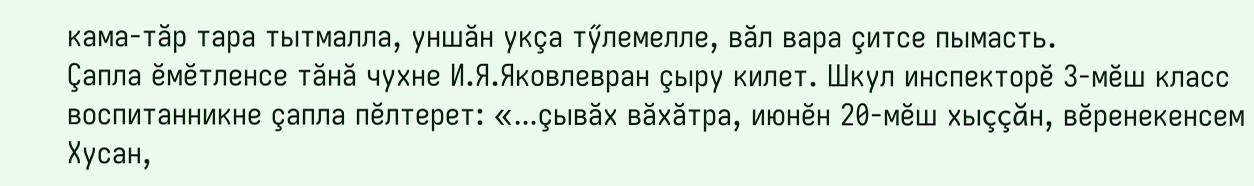кама-тăр тара тытмалла, уншăн укçа тӳлемелле, вăл вара çитсе пымасть.
Çапла ӗмӗтленсе тăнă чухне И.Я.Яковлевран çыру килет. Шкул инспекторӗ 3-мӗш класс воспитанникне çапла пӗлтерет: «…çывăх вăхăтра, июнӗн 20-мӗш хыççăн, вӗренекенсем Хусан,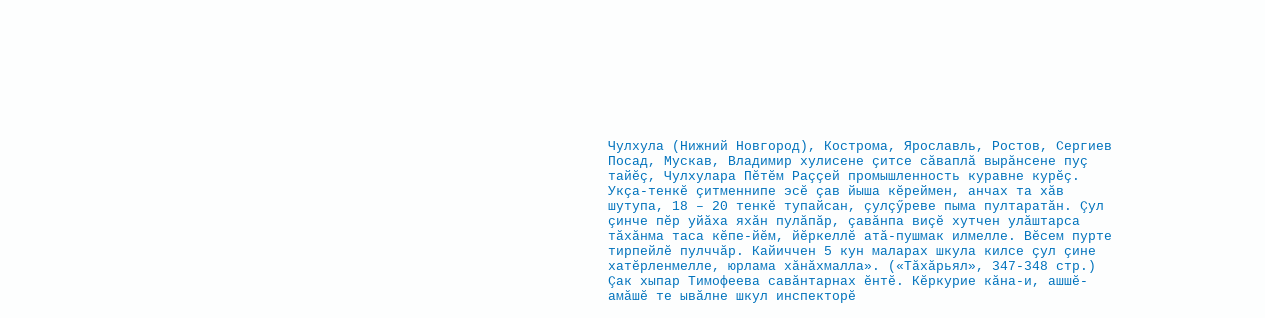Чулхула (Нижний Новгород), Кострома, Ярославль, Ростов, Сергиев Посад, Мускав, Владимир хулисене çитсе сăваплă вырăнсене пуç тайӗç, Чулхулара Пӗтӗм Раççей промышленность куравне курӗç. Укçа-тенкӗ çитменнипе эсӗ çав йыша кӗреймен, анчах та хăв шутупа, 18 – 20 тенкӗ тупайсан, çулçӳреве пыма пултаратăн. Çул çинче пӗр уйăха яхăн пулăпăр, çавăнпа виçӗ хутчен улăштарса тăхăнма таса кӗпе-йӗм, йӗркеллӗ атă-пушмак илмелле. Вӗсем пурте тирпейлӗ пулччăр. Кайиччен 5 кун маларах шкула килсе çул çине хатӗрленмелле, юрлама хăнăхмалла». («Тăхăрьял», 347-348 стр.)
Çак хыпар Тимофеева савăнтарнах ӗнтӗ. Кӗркурие кăна-и, ашшӗ-амăшӗ те ывăлне шкул инспекторӗ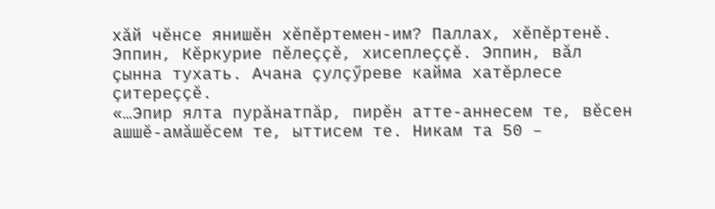хăй чӗнсе янишӗн хӗпӗртемен-им? Паллах, хӗпӗртенӗ. Эппин, Кӗркурие пӗлеççӗ, хисеплеççӗ. Эппин, вăл çынна тухать. Ачана çулçӳреве кайма хатӗрлесе çитереççӗ.
«…Эпир ялта пурăнатпăр, пирӗн атте-аннесем те, вӗсен ашшӗ-амăшӗсем те, ыттисем те. Никам та 50 –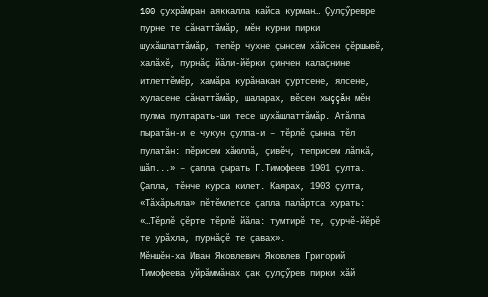100 çухрăмран аяккалла кайса курман… Çулçӳревре пурне те сăнаттăмăр, мӗн курни пирки шухăшлаттăмăр, тепӗр чухне çынсем хăйсен çӗршывӗ, халăхӗ, пурнăç йăли-йӗрки çинчен калаçнине итлеттӗмӗр, хамăра курăнакан çуртсене, ялсене, хуласене сăнаттăмăр, шаларах, вӗсен хыççăн мӗн пулма пултарать-ши тесе шухăшлаттăмăр. Атăлпа пыратăн-и е чукун çулпа-и – тӗрлӗ çынна тӗл пулатăн: пӗрисем хăюллă, çивӗч, теприсем лăпкă, шăп...» – çапла çырать Г.Тимофеев 1901 çулта. Çапла, тӗнче курса килет. Каярах, 1903 çулта, «Тăхăрьяла» пӗтӗмлетсе çапла палăртса хурать: «…Тӗрлӗ çӗрте тӗрлӗ йăла: тумтирӗ те, çурчӗ-йӗрӗ те урăхла, пурнăçӗ те çавах».
Мӗншӗн-ха Иван Яковлевич Яковлев Григорий Тимофеева уйрăммăнах çак çулçӳрев пирки хăй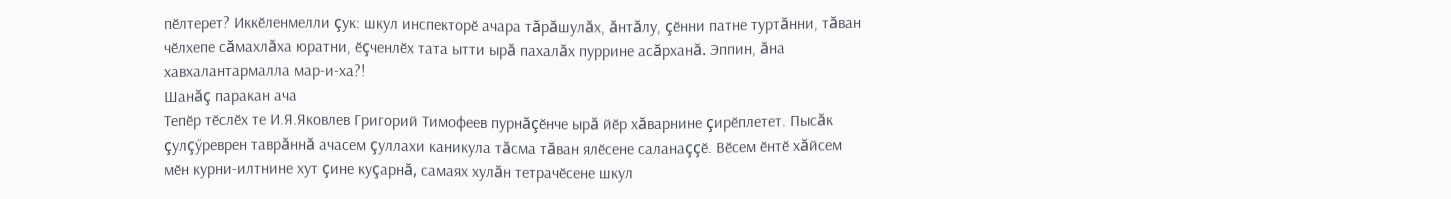пӗлтерет? Иккӗленмелли çук: шкул инспекторӗ ачара тăрăшулăх, ăнтăлу, çӗнни патне туртăнни, тăван чӗлхепе сăмахлăха юратни, ӗçченлӗх тата ытти ырă пахалăх пуррине асăрханă. Эппин, ăна хавхалантармалла мар-и-ха?!
Шанăç паракан ача
Тепӗр тӗслӗх те И.Я.Яковлев Григорий Тимофеев пурнăçӗнче ырă йӗр хăварнине çирӗплетет. Пысăк çулçӳреврен таврăннă ачасем çуллахи каникула тăсма тăван ялӗсене саланаççӗ. Вӗсем ӗнтӗ хăйсем мӗн курни-илтнине хут çине куçарнă, самаях хулăн тетрачӗсене шкул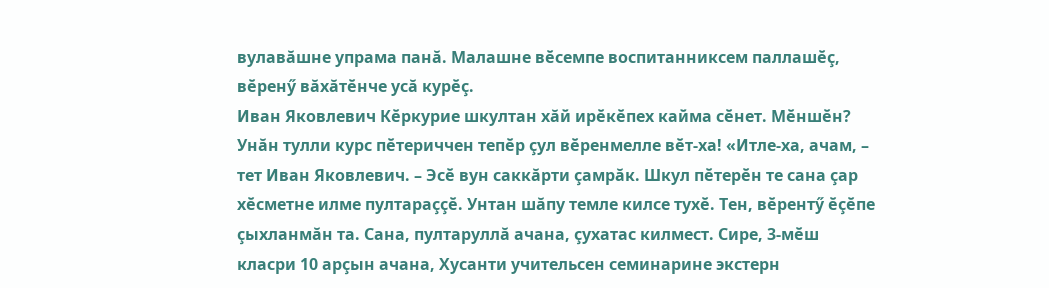вулавăшне упрама панă. Малашне вӗсемпе воспитанниксем паллашӗç, вӗренӳ вăхăтӗнче усă курӗç.
Иван Яковлевич Кӗркурие шкултан хăй ирӗкӗпех кайма сӗнет. Мӗншӗн? Унăн тулли курс пӗтериччен тепӗр çул вӗренмелле вӗт-ха! «Итле-ха, ачам, – тет Иван Яковлевич. – Эсӗ вун саккăрти çамрăк. Шкул пӗтерӗн те сана çар хӗсметне илме пултараççӗ. Унтан шăпу темле килсе тухӗ. Тен, вӗрентӳ ӗçӗпе çыхланмăн та. Сана, пултаруллă ачана, çухатас килмест. Сире, 3-мӗш класри 10 арçын ачана, Хусанти учительсен семинарине экстерн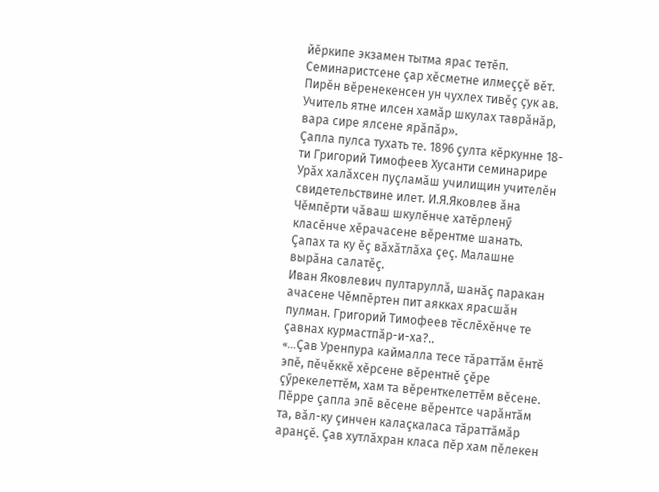йӗркипе экзамен тытма ярас тетӗп. Семинаристсене çар хӗсметне илмеççӗ вӗт. Пирӗн вӗренекенсен ун чухлех тивӗç çук ав. Учитель ятне илсен хамăр шкулах таврăнăр, вара сире ялсене ярăпăр».
Çапла пулса тухать те. 1896 çулта кӗркунне 18-ти Григорий Тимофеев Хусанти семинарире Урăх халăхсен пуçламăш училищин учителӗн свидетельствине илет. И.Я.Яковлев ăна Чӗмпӗрти чăваш шкулӗнче хатӗрленӳ класӗнче хӗрачасене вӗрентме шанать. Çапах та ку ӗç вăхăтлăха çеç. Малашне вырăна салатӗç.
Иван Яковлевич пултаруллă, шанăç паракан ачасене Чӗмпӗртен пит аякках ярасшăн пулман. Григорий Тимофеев тӗслӗхӗнче те çавнах курмастпăр-и-ха?..
«…Çав Уренпура каймалла тесе тăраттăм ӗнтӗ эпӗ, пӗчӗккӗ хӗрсене вӗрентнӗ çӗре çӳрекелеттӗм, хам та вӗренткелеттӗм вӗсене. Пӗрре çапла эпӗ вӗсене вӗрентсе чарăнтăм та, вăл-ку çинчен калаçкаласа тăраттăмăр аранçӗ. Çав хутлăхран класа пӗр хам пӗлекен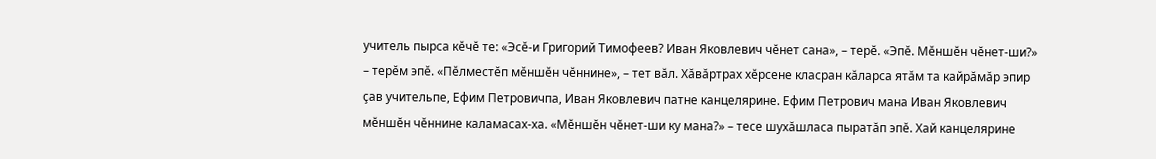учитель пырса кӗчӗ те: «Эсӗ-и Григорий Тимофеев? Иван Яковлевич чӗнет сана», – терӗ. «Эпӗ. Мӗншӗн чӗнет-ши?» – терӗм эпӗ. «Пӗлместӗп мӗншӗн чӗннине», – тет вăл. Хăвăртрах хӗрсене класран кăларса ятăм та кайрăмăр эпир çав учительпе, Ефим Петровичпа, Иван Яковлевич патне канцелярине. Ефим Петрович мана Иван Яковлевич мӗншӗн чӗннине каламасах-ха. «Мӗншӗн чӗнет-ши ку мана?» – тесе шухăшласа пыратăп эпӗ. Хай канцелярине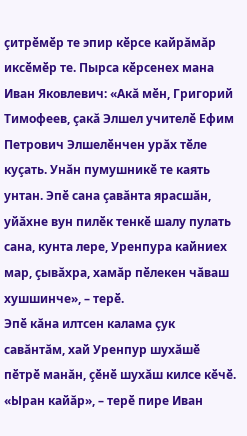çитрӗмӗр те эпир кӗрсе кайрăмăр иксӗмӗр те. Пырса кӗрсенех мана Иван Яковлевич: «Акă мӗн, Григорий Тимофеев, çакă Элшел учителӗ Ефим Петрович Элшелӗнчен урăх тӗле куçать. Унăн пумушникӗ те каять унтан. Эпӗ сана çавăнта ярасшăн, уйăхне вун пилӗк тенкӗ шалу пулать сана, кунта лере, Уренпура кайниех мар, çывăхра, хамăр пӗлекен чăваш хушшинче», – терӗ.
Эпӗ кăна илтсен калама çук савăнтăм, хай Уренпур шухăшӗ пӗтрӗ манăн, çӗнӗ шухăш килсе кӗчӗ. «Ыран кайăр», – терӗ пире Иван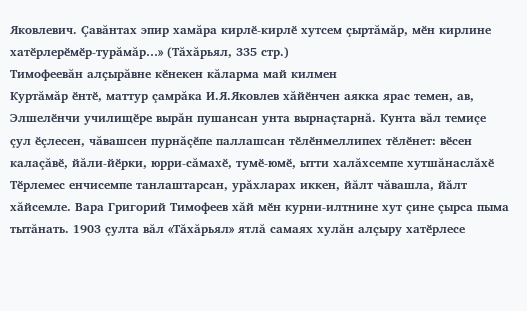Яковлевич. Çавăнтах эпир хамăра кирлӗ-кирлӗ хутсем çыртăмăр, мӗн кирлине хатӗрлерӗмӗр-турăмăр…» (Тăхăрьял, 335 стр.)
Тимофеевăн алçырăвне кӗнекен кăларма май килмен
Куртăмăр ӗнтӗ, маттур çамрăка И.Я.Яковлев хăйӗнчен аякка ярас темен, ав, Элшелӗнчи училищӗре вырăн пушансан унта вырнаçтарнă. Кунта вăл темиçе çул ӗçлесен, чăвашсен пурнăçӗпе паллашсан тӗлӗнмеллипех тӗлӗнет: вӗсен калаçăвӗ, йăли-йӗрки, юрри-сăмахӗ, тумӗ-юмӗ, ытти халăхсемпе хутшăнаслăхӗ Тӗрлемес енчисемпе танлаштарсан, урăхларах иккен, йăлт чăвашла, йăлт хăйсемле. Вара Григорий Тимофеев хăй мӗн курни-илтнине хут çине çырса пыма тытăнать. 1903 çулта вăл «Тăхăрьял» ятлă самаях хулăн алçыру хатӗрлесе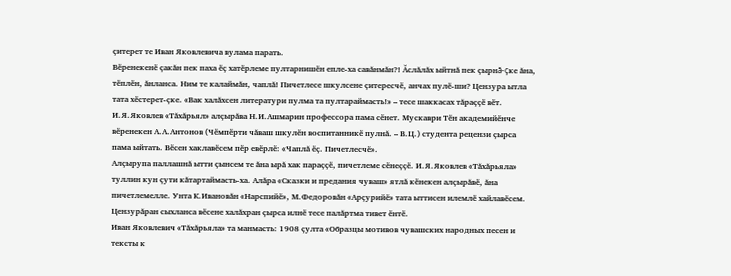çитерет те Иван Яковлевича вулама парать.
Вӗренекенӗ çакăн пек паха ӗç хатӗрлеме пултарнишӗн епле-ха савăнмăн?! Ăслăлăх ыйтнă пек çырнă-çке ăна, тӗплӗн, ăнланса. Ним те калаймăн, чаплă! Пичетлесе шкулсене çитересчӗ, анчах пулӗ-ши? Цензура ытла тата хӗстерет-çке. «Вак халăхсен литератури пулма та пултараймасть!» – тесе шаккасах тăраççӗ вӗт.
И.Я.Яковлев «Тăхăрьял» алçырăва Н.И.Ашмарин профессора пама сӗнет. Мускаври Тӗн академийӗнче вӗренекен А.А.Антонов (Чӗмпӗрти чăваш шкулӗн воспитанникӗ пулнă. – В.Ц.) студента рецензи çырса пама ыйтать. Вӗсен хаклавӗсем пӗр евӗрлӗ: «Чаплă ӗç. Пичетлесчӗ».
Алçырупа паллашнă ытти çынсем те ăна ырă хак параççӗ, пичетлеме сӗнеççӗ. И.Я.Яковлев «Тăхăрьяла» туллин кун çути кăтартаймасть-ха. Алăра «Сказки и предания чуваш» ятлă кӗнекен алçырăвӗ, ăна пичетлемелле. Унта К.Ивановăн «Нарспийӗ», М.Федоровăн «Арçурийӗ» тата ыттисен илемлӗ хайлавӗсем. Цензурăран сыхланса вӗсене халăхран çырса илнӗ тесе палăртма тивет ӗнтӗ.
Иван Яковлевич «Тăхăрьяла» та манмасть: 1908 çулта «Образцы мотивов чувашских народных песен и тексты к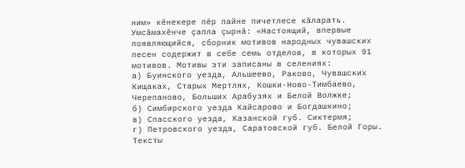ним» кӗнекере пӗр пайне пичетлесе кăларать. Умсăмахӗнче çапла çырнă: «Настоящий, впервые появляющийся, сборник мотивов народных чувашских песен содержит в себе семь отделов, в которых 91 мотивов. Мотивы эти записаны в селениях:
а) Буинского уезда, Альшеево, Раково, Чувашских Кищаках, Старых Мертлях, Кошки-Ново-Тимбаево, Черепаново, Больших Арабузях и Белой Волжке;
б) Симбирского уезда Кайсарово и Богдашкино;
в) Спасского уезда, Казанской губ. Сиктермя;
г) Петровского уезда, Саратовской губ. Белой Горы.
Тексты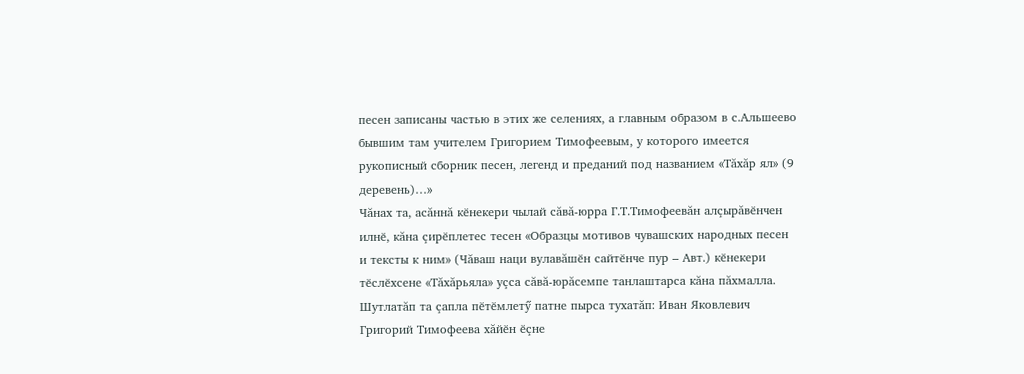песен записаны частью в этих же селениях, а главным образом в с.Альшеево бывшим там учителем Григорием Тимофеевым, у которого имеется рукописный сборник песен, легенд и преданий под названием «Тăхăр ял» (9 деревень)…»
Чăнах та, асăннă кӗнекери чылай сăвă-юрра Г.Т.Тимофеевăн алçырăвӗнчен илнӗ, кăна çирӗплетес тесен «Образцы мотивов чувашских народных песен и тексты к ним» (Чăваш наци вулавăшӗн сайтӗнче пур – Авт.) кӗнекери тӗслӗхсене «Тăхăрьяла» уçса сăвă-юрăсемпе танлаштарса кăна пăхмалла. Шутлатăп та çапла пӗтӗмлетӳ патне пырса тухатăп: Иван Яковлевич Григорий Тимофеева хăйӗн ӗçне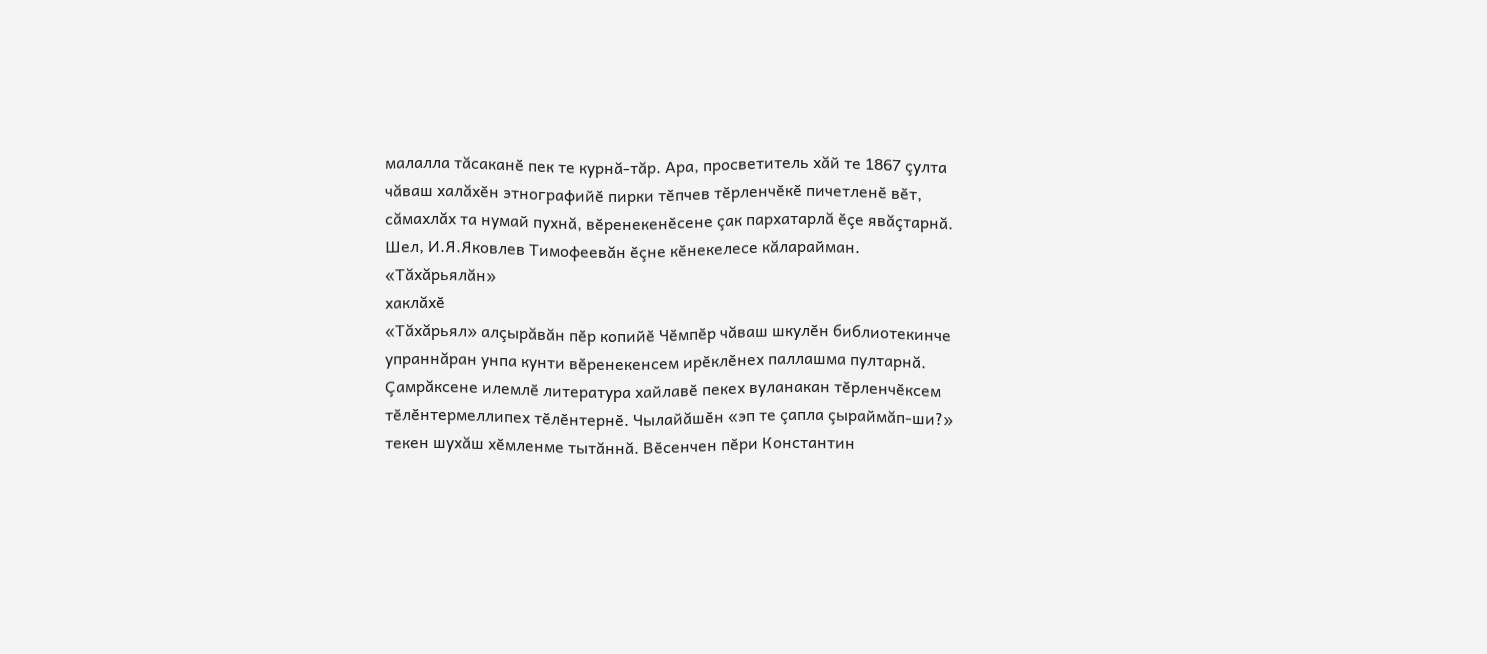малалла тăсаканӗ пек те курнă-тăр. Ара, просветитель хăй те 1867 çулта чăваш халăхӗн этнографийӗ пирки тӗпчев тӗрленчӗкӗ пичетленӗ вӗт, сăмахлăх та нумай пухнă, вӗренекенӗсене çак пархатарлă ӗçе явăçтарнă. Шел, И.Я.Яковлев Тимофеевăн ӗçне кӗнекелесе кăларайман.
«Тăхăрьялăн»
хаклăхӗ
«Тăхăрьял» алçырăвăн пӗр копийӗ Чӗмпӗр чăваш шкулӗн библиотекинче упраннăран унпа кунти вӗренекенсем ирӗклӗнех паллашма пултарнă. Çамрăксене илемлӗ литература хайлавӗ пекех вуланакан тӗрленчӗксем тӗлӗнтермеллипех тӗлӗнтернӗ. Чылайăшӗн «эп те çапла çыраймăп-ши?» текен шухăш хӗмленме тытăннă. Вӗсенчен пӗри Константин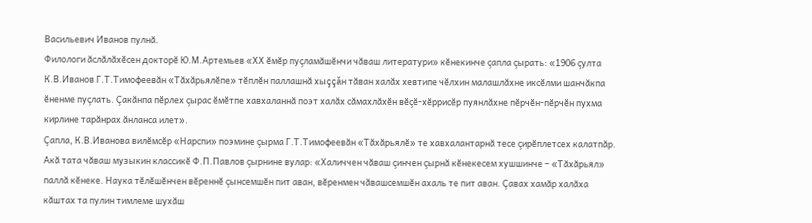Васильевич Иванов пулнă.
Филологи ăслăлăхӗсен докторӗ Ю.М.Артемьев «ХХ ӗмӗр пуçламăшӗнчи чăваш литератури» кӗнекинче çапла çырать: «1906 çулта К.В.Иванов Г.Т.Тимофеевăн «Тăхăрьялӗпе» тӗплӗн паллашнă хыççăн тăван халăх хевтипе чӗлхин малашлăхне иксӗлми шанчăкпа ӗненме пуçлать. Çакăнпа пӗрлех çырас ӗмӗтпе хавхаланнă поэт халăх сăмахлăхӗн вӗçӗ-хӗррисӗр пуянлăхне пӗрчӗн-пӗрчӗн пухма кирлине тарăнрах ăнланса илет».
Çапла, К.В.Иванова вилӗмсӗр «Нарспи» поэмине çырма Г.Т.Тимофеевăн «Тăхăрьялӗ» те хавхалантарнă тесе çирӗплетсех калатпăр. Акă тата чăваш музыкин классикӗ Ф.П.Павлов çырнине вулар: «Халиччен чăваш çинчен çырнă кӗнекесем хушшинче – «Тăхăрьял» паллă кӗнеке. Наука тӗлӗшӗнчен вӗреннӗ çынсемшӗн пит аван, вӗренмен чăвашсемшӗн ахаль те пит аван. Çавах хамăр халăха кăштах та пулин тимлеме шухăш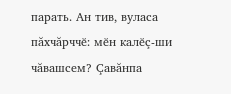парать. Ан тив, вуласа пăхчăрччӗ: мӗн калӗç-ши чăвашсем? Çавăнпа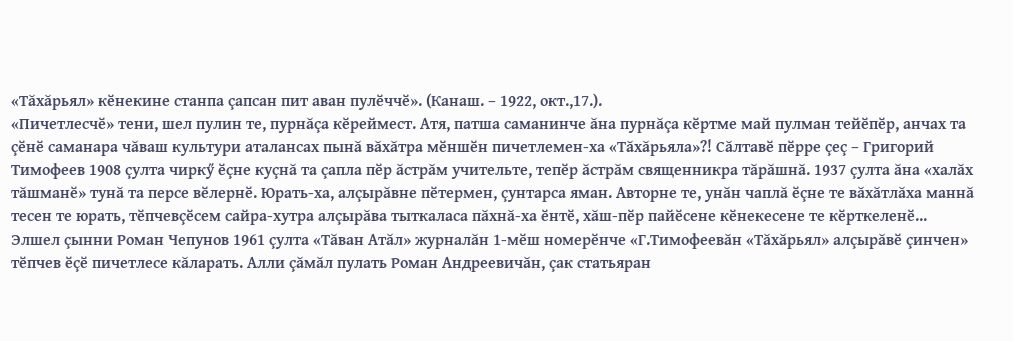«Тăхăрьял» кӗнекине станпа çапсан пит аван пулӗччӗ». (Канаш. – 1922, окт.,17.).
«Пичетлесчӗ» тени, шел пулин те, пурнăçа кӗреймест. Атя, патша саманинче ăна пурнăçа кӗртме май пулман тейӗпӗр, анчах та çӗнӗ саманара чăваш культури аталансах пынă вăхăтра мӗншӗн пичетлемен-ха «Тăхăрьяла»?! Сăлтавӗ пӗрре çеç – Григорий Тимофеев 1908 çулта чиркӳ ӗçне куçнă та çапла пӗр ăстрăм учительте, тепӗр ăстрăм священникра тăрăшнă. 1937 çулта ăна «халăх тăшманӗ» тунă та персе вӗлернӗ. Юрать-ха, алçырăвне пӗтермен, çунтарса яман. Авторне те, унăн чаплă ӗçне те вăхăтлăха маннă тесен те юрать, тӗпчевçӗсем сайра-хутра алçырăва тыткаласа пăхнă-ха ӗнтӗ, хăш-пӗр пайӗсене кӗнекесене те кӗрткеленӗ...
Элшел çынни Роман Чепунов 1961 çулта «Тăван Атăл» журналăн 1-мӗш номерӗнче «Г.Тимофеевăн «Тăхăрьял» алçырăвӗ çинчен» тӗпчев ӗçӗ пичетлесе кăларать. Алли çăмăл пулать Роман Андреевичăн, çак статьяран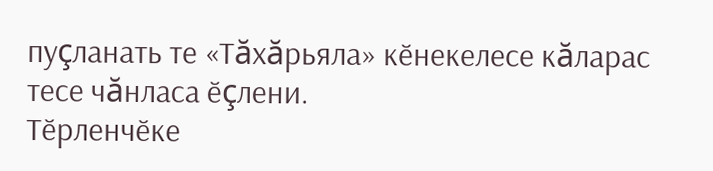пуçланать те «Тăхăрьяла» кӗнекелесе кăларас тесе чăнласа ӗçлени.
Тӗрленчӗке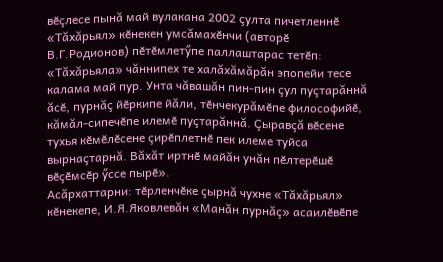вӗçлесе пынă май вулакана 2002 çулта пичетленнӗ «Тăхăрьял» кӗнекен умсăмахӗнчи (авторӗ В.Г.Родионов) пӗтӗмлетӳпе паллаштарас тетӗп: «Тăхăрьяла» чăннипех те халăхăмăрăн эпопейи тесе калама май пур. Унта чăвашăн пин-пин çул пуçтарăннă ăсӗ, пурнăç йӗркипе йăли, тӗнчекурăмӗпе философийӗ, кăмăл-сипечӗпе илемӗ пуçтарăннă. Çыравçă вӗсене тухья кӗмӗлӗсене çирӗплетнӗ пек илеме туйса вырнаçтарнă. Вăхăт иртнӗ майăн унăн пӗлтерӗшӗ вӗçӗмсӗр ӳссе пырӗ».
Асăрхаттарни: тӗрленчӗке çырнă чухне «Тăхăрьял» кӗнекепе, И.Я.Яковлевăн «Манăн пурнăç» асаилӗвӗпе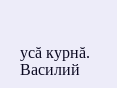усă курнă.
Василий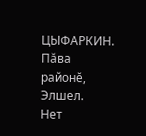ЦЫФАРКИН.
Пăва районӗ,
Элшел.
Нет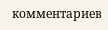комментариев